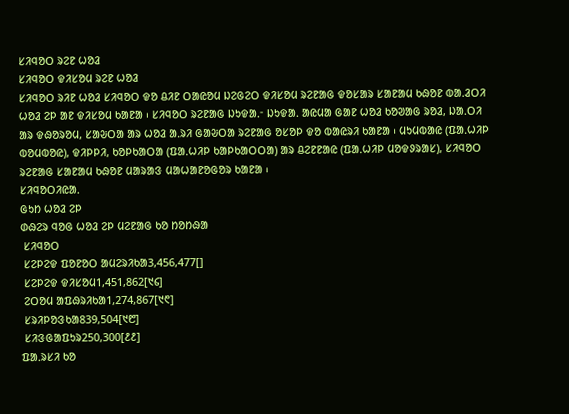ᱥᱤᱧᱚᱛ ᱨᱮᱱ ᱦᱚᱲ
ᱥᱤᱧᱚᱛ ᱫᱤᱥᱚᱢ ᱨᱮᱱ ᱦᱚᱲ
ᱥᱤᱧᱚᱛ ᱨᱤᱱ ᱦᱚᱲ ᱥᱤᱧᱚᱛ ᱫᱚ ᱪᱤᱱ ᱛᱟᱭᱚᱢ ᱡᱮᱜᱮᱛ ᱫᱤᱥᱚᱢ ᱨᱮᱱᱟᱜ ᱫᱚᱥᱟᱨ ᱥᱟᱱᱟᱢ ᱠᱷᱚᱱ ᱵᱟᱹᱲᱛᱤ ᱦᱚᱲ ᱮᱞ ᱟᱱ ᱫᱤᱥᱚᱢ ᱠᱟᱱᱟ ᱾ ᱥᱤᱧᱚᱛ ᱨᱮᱱᱟᱜ ᱡᱩᱫᱟᱹᱼ ᱡᱩᱫᱟᱹ ᱟᱭᱢᱟ ᱜᱟᱱ ᱦᱚᱲ ᱠᱚᱣᱟᱜ ᱨᱚᱲ, ᱡᱟᱹᱛᱤ ᱟᱨ ᱫᱷᱚᱨᱚᱢ, ᱥᱟᱶᱛᱟ ᱟᱨ ᱦᱚᱲ ᱟᱹᱨᱤ ᱜᱟᱶᱛᱟ ᱨᱮᱱᱟᱜ ᱚᱥᱚᱞ ᱫᱚ ᱵᱟᱭᱨᱤ ᱠᱟᱱᱟ ᱾ ᱢᱩᱢᱵᱟᱭ (ᱯᱟᱹᱦᱤᱞ ᱵᱚᱢᱵᱚᱭ), ᱫᱤᱞᱞᱤ, ᱠᱚᱞᱠᱟᱛᱟ (ᱯᱟᱹᱦᱤᱞ ᱠᱟᱞᱠᱟᱛᱛᱟ) ᱟᱨ ᱪᱮᱱᱱᱟᱭ (ᱯᱟᱹᱦᱤᱞ ᱢᱚᱫᱽᱨᱟᱥ), ᱥᱤᱧᱚᱛ ᱨᱮᱱᱟᱜ ᱥᱟᱱᱟᱢ ᱠᱷᱚᱱ ᱢᱟᱨᱟᱝ ᱢᱟᱦᱟᱱᱚᱜᱚᱨ ᱠᱟᱱᱟ ᱾
ᱥᱤᱧᱚᱛᱤᱭᱟᱹ
ᱜᱩᱴ ᱦᱚᱲ ᱮᱞ
ᱰᱷᱮᱨ ᱧᱚᱜ ᱦᱚᱲ ᱮᱞ ᱢᱮᱱᱟᱜ ᱠᱚ ᱴᱚᱴᱷᱟ
 ᱥᱤᱧᱚᱛ
 ᱥᱮᱞᱮᱫ ᱯᱚᱱᱚᱛ ᱟᱢᱮᱨᱤᱠᱟ3,456,477[]
 ᱥᱮᱞᱮᱫ ᱫᱤᱥᱚᱢ1,451,862[᱑᱔]
 ᱮᱛᱚᱢ ᱟᱯᱷᱨᱤᱠᱟ1,274,867[᱑᱖]
 ᱥᱨᱤᱞᱚᱝᱠᱟ839,504[᱑᱘]
 ᱥᱤᱝᱜᱟᱯᱩᱨ250,300[᱒᱒]
ᱯᱟᱹᱨᱥᱤ ᱠᱚ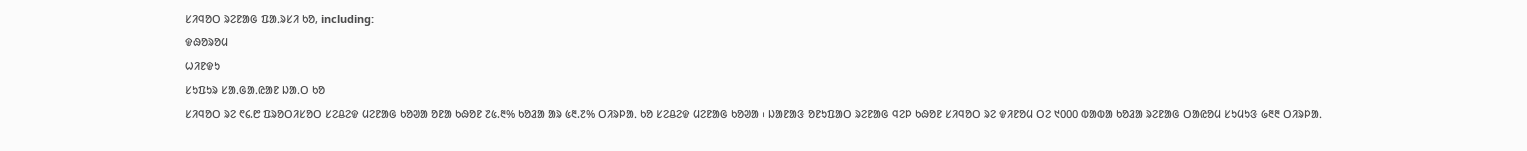ᱥᱤᱧᱚᱛ ᱨᱮᱱᱟᱜ ᱯᱟᱹᱨᱥᱤ ᱠᱚ, including:
ᱫᱷᱚᱨᱚᱢ
ᱦᱤᱱᱫᱩ
ᱥᱩᱯᱩᱨ ᱥᱟᱹᱜᱟᱹᱭᱟᱱ ᱡᱟᱹᱛ ᱠᱚ
ᱥᱤᱧᱚᱛ ᱨᱮ ᱖᱔.᱘ ᱯᱨᱚᱛᱤᱥᱚᱛ ᱥᱮᱪᱮᱫ ᱢᱮᱱᱟᱜ ᱠᱚᱣᱟ ᱚᱱᱟ ᱠᱷᱚᱱ ᱗᱕.᱓% ᱠᱚᱲᱟ ᱟᱨ ᱕᱓.᱗% ᱛᱤᱨᱞᱟᱹ ᱠᱚ ᱥᱮᱪᱮᱫ ᱢᱮᱱᱟᱜ ᱠᱚᱣᱟ ᱾ ᱡᱟᱱᱟᱝ ᱚᱱᱩᱯᱟᱛ ᱨᱮᱱᱟᱜ ᱧᱮᱞ ᱠᱷᱚᱱ ᱥᱤᱧᱚᱛ ᱨᱮ ᱫᱤᱱᱚᱢ ᱛᱮ ᱑᱐᱐᱐ ᱵᱟᱵᱟ ᱠᱚᱲᱟ ᱨᱮᱱᱟᱜ ᱛᱟᱭᱚᱢ ᱥᱩᱢᱩᱝ ᱙᱓᱓ ᱛᱤᱨᱞᱟᱹ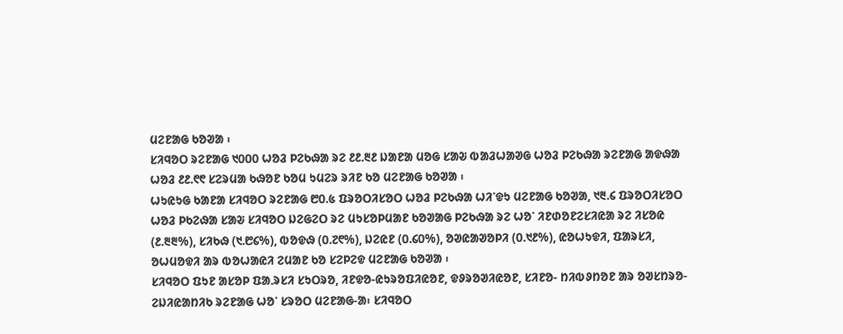ᱢᱮᱱᱟᱜ ᱠᱚᱣᱟ ᱾
ᱥᱤᱧᱚᱛ ᱨᱮᱱᱟᱜ ᱑᱐᱐᱐ ᱦᱚᱲ ᱞᱮᱠᱷᱟ ᱨᱮ ᱒᱒.᱓᱒ ᱡᱟᱱᱟ ᱢᱚᱜ ᱥᱟᱶ ᱵᱟᱲᱦᱟᱣᱜ ᱦᱚᱲ ᱞᱮᱠᱷᱟ ᱨᱮᱱᱟᱜ ᱟᱫᱷᱟ ᱦᱚᱲ ᱒᱒.᱖᱖ ᱥᱮᱨᱢᱟ ᱠᱷᱚᱱ ᱠᱚᱢ ᱩᱢᱮᱨ ᱨᱤᱱ ᱠᱚ ᱢᱮᱱᱟᱜ ᱠᱚᱣᱟ ᱾
ᱦᱩᱭᱩᱜ ᱠᱟᱱᱟ ᱥᱤᱧᱚᱛ ᱨᱮᱱᱟᱜ ᱘᱐.᱕ ᱯᱨᱚᱛᱤᱥᱚᱛ ᱦᱚᱲ ᱞᱮᱠᱷᱟ ᱦᱤᱸᱫᱩ ᱢᱮᱱᱟᱜ ᱠᱚᱣᱟ, ᱑᱓.᱔ ᱯᱨᱚᱛᱤᱥᱚᱛ ᱦᱚᱲ ᱞᱠᱮᱷᱟ ᱥᱟᱶ ᱥᱤᱧᱚᱛ ᱡᱮᱜᱮᱛ ᱨᱮ ᱢᱩᱥᱚᱞᱢᱟᱱ ᱠᱚᱣᱟᱜ ᱞᱮᱠᱷᱟ ᱨᱮ ᱦᱚᱸ ᱤᱱᱰᱚᱱᱮᱥᱤᱭᱟ ᱨᱮ ᱤᱥᱚᱭ (᱒.᱓᱓%), ᱥᱤᱠᱷ (᱑.᱘᱔%), ᱵᱚᱫᱷ (᱐.᱗᱖%), ᱡᱮᱭᱱ (᱐.᱔᱐%), ᱚᱣᱭᱟᱣᱚᱞᱤ (᱐.᱑᱒%), ᱭᱚᱦᱩᱫᱤ, ᱯᱟᱨᱥᱤ, ᱚᱦᱢᱚᱫᱤ ᱟᱨ ᱵᱚᱦᱟᱭᱤ ᱮᱢᱟᱱ ᱠᱚ ᱥᱮᱞᱮᱫ ᱢᱮᱱᱟᱜ ᱠᱚᱣᱟ ᱾
ᱥᱤᱧᱚᱛ ᱯᱩᱱ ᱟᱥᱚᱞ ᱯᱟᱹᱨᱥᱤ ᱥᱩᱛᱨᱚ, ᱤᱱᱫᱚ-ᱭᱩᱨᱚᱯᱤᱭᱚᱱ, ᱫᱽᱨᱚᱣᱤᱭᱚᱱ, ᱥᱤᱱᱚ- ᱴᱤᱵᱽᱴᱚᱱ ᱟᱨ ᱚᱣᱥᱴᱨᱚ-ᱮᱡᱤᱭᱟᱴᱤᱠ ᱨᱮᱱᱟᱜ ᱦᱚᱸ ᱥᱨᱚᱛ ᱢᱮᱱᱟᱜ-ᱟ᱾ ᱥᱤᱧᱚᱛ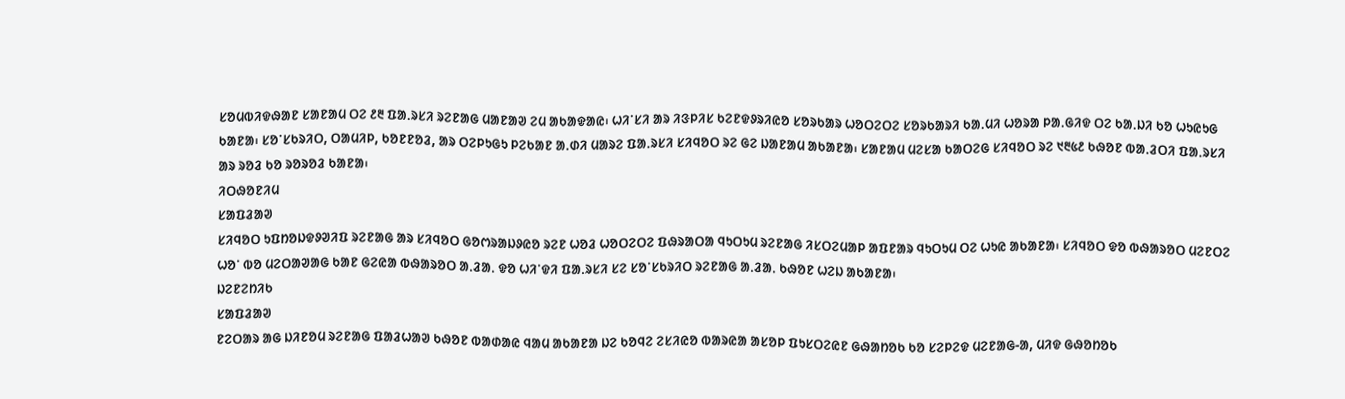ᱥᱚᱢᱵᱤᱫᱷᱟᱱ ᱥᱟᱱᱟᱢ ᱛᱮ ᱒᱓ ᱯᱟᱹᱨᱥᱤ ᱨᱮᱱᱟᱜ ᱢᱟᱱᱟᱣ ᱮᱢ ᱟᱠᱟᱫᱟᱭ᱾ ᱦᱤᱸᱥᱤ ᱟᱨ ᱤᱝᱞᱤᱥ ᱠᱮᱱᱫᱽᱨᱤᱭᱚ ᱥᱚᱨᱠᱟᱨ ᱦᱚᱛᱮᱛᱮ ᱥᱚᱨᱠᱟᱨᱤ ᱠᱟᱹᱢᱤ ᱦᱚᱨᱟ ᱞᱟᱹᱜᱤᱫ ᱛᱮ ᱠᱟᱹᱡᱤ ᱠᱚ ᱦᱩᱭᱩᱜ ᱠᱟᱱᱟ᱾ ᱥᱚᱸᱥᱠᱨᱤᱛ, ᱛᱟᱢᱤᱞ, ᱠᱚᱱᱱᱚᱲ, ᱟᱨ ᱛᱮᱞᱩᱜᱩ ᱞᱮᱠᱟᱱ ᱟᱹᱰᱤ ᱢᱟᱨᱮ ᱯᱟᱹᱨᱥᱤ ᱥᱤᱧᱚᱛ ᱨᱮ ᱜᱮ ᱡᱟᱱᱟᱢ ᱟᱠᱟᱱᱟ᱾ ᱥᱟᱱᱟᱢ ᱢᱮᱥᱟ ᱠᱟᱛᱮᱜ ᱥᱤᱧᱚᱛ ᱨᱮ ᱑᱓᱕᱒ ᱠᱷᱚᱱ ᱵᱟᱹᱲᱛᱤ ᱯᱟᱹᱨᱥᱤ ᱟᱨ ᱨᱚᱲ ᱠᱚ ᱨᱚᱨᱚᱲ ᱠᱟᱱᱟ᱾
ᱤᱛᱷᱚᱱᱤᱢ
ᱥᱟᱯᱲᱟᱣ
ᱥᱤᱧᱚᱛ ᱩᱯᱴᱚᱡᱫᱽᱣᱤᱯ ᱨᱮᱱᱟᱜ ᱟᱨ ᱥᱤᱧᱚᱛ ᱜᱚᱬᱨᱟᱡᱽᱭᱚ ᱨᱮᱱ ᱦᱚᱲ ᱦᱚᱛᱮᱛᱮ ᱯᱷᱨᱟᱛᱟ ᱧᱩᱛᱩᱢ ᱨᱮᱱᱟᱜ ᱤᱥᱛᱮᱢᱟᱞ ᱟᱯᱱᱟᱨ ᱧᱩᱛᱩᱢ ᱛᱮ ᱦᱩᱭ ᱟᱠᱟᱱᱟ᱾ ᱥᱤᱧᱚᱛ ᱫᱚ ᱵᱷᱟᱨᱚᱛ ᱢᱮᱱᱛᱮ ᱦᱚᱸ ᱵᱚ ᱢᱮᱛᱟᱣᱟᱜ ᱠᱟᱱ ᱜᱮᱭᱟ ᱵᱷᱟᱨᱚᱛ ᱟᱹᱲᱟᱹ ᱫᱚ ᱦᱤᱸᱫᱤ ᱯᱟᱹᱨᱥᱤ ᱥᱮ ᱥᱚᱸᱥᱠᱨᱤᱛ ᱨᱮᱱᱟᱜ ᱟᱹᱲᱟᱹ ᱠᱷᱚᱱ ᱦᱮᱡ ᱟᱠᱟᱱᱟ᱾
ᱡᱮᱱᱮᱴᱤᱠ
ᱥᱟᱯᱲᱟᱣ
ᱱᱮᱛᱟᱨ ᱟᱜ ᱡᱤᱱᱚᱢ ᱨᱮᱱᱟᱜ ᱯᱟᱲᱦᱟᱣ ᱠᱷᱚᱱ ᱵᱟᱰᱟᱭ ᱧᱟᱢ ᱟᱠᱟᱱᱟ ᱡᱮ ᱠᱚᱧᱮ ᱮᱥᱤᱭᱚ ᱵᱟᱨᱭᱟ ᱟᱥᱚᱞ ᱯᱩᱥᱛᱮᱭᱱ ᱜᱷᱟᱴᱚᱠ ᱠᱚ ᱥᱮᱞᱮᱫ ᱢᱮᱱᱟᱜ-ᱟ, ᱢᱤᱫ ᱜᱷᱚᱴᱚᱠ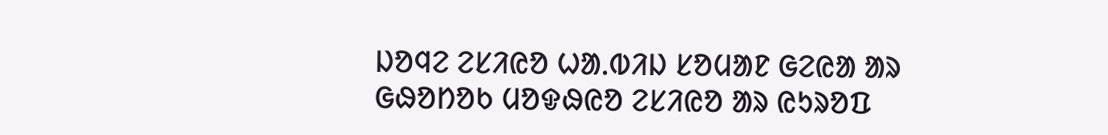ᱡᱚᱧᱮ ᱮᱥᱤᱭᱚ ᱦᱟᱹᱵᱤᱡ ᱥᱚᱢᱟᱱ ᱜᱮᱭᱟ ᱟᱨ ᱜᱷᱚᱴᱚᱠ ᱢᱚᱫᱷᱭᱚ ᱮᱥᱤᱭᱚ ᱟᱨ ᱭᱩᱨᱚᱯ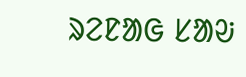ᱨᱮᱱᱟᱜ ᱥᱟᱶ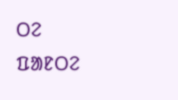ᱛᱮ ᱯᱟᱱᱛᱮ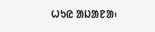ᱦᱩᱭ ᱟᱡᱟᱱᱟ᱾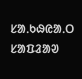ᱥᱟᱹᱠᱷᱭᱟᱹᱛ
ᱥᱟᱯᱲᱟᱣ